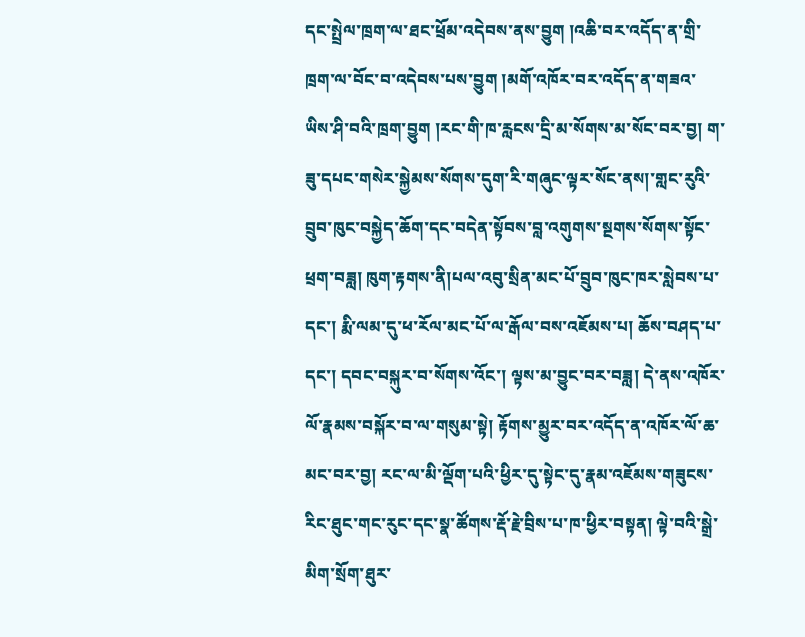དང་སྤྲེལ་ཁྲག་ལ་ཐང་ཕྲོམ་འདེབས་ནས་བྱུག །འཆི་བར་འདོད་ན་གྲི་ཁྲག་ལ་བོང་བ་འདེབས་པས་བྱུག །མགོ་འཁོར་བར་འདོད་ན་གཟའ་ཡིས་ཤི་བའི་ཁྲག་བྱུག །རང་གི་ཁ་རླངས་དྲི་མ་སོགས་མ་སོང་བར་བྱ། ག་ཟུ་དཔང་གསེར་སྐྱེམས་སོགས་དུག་རི་གཞུང་ལྟར་སོང་ནས།་གླང་རུའི་བྲུབ་ཁུང་བསྐྱེད་ཆོག་དང་བདེན་སྟོབས་བླ་འགུགས་སྔགས་སོགས་སྟོང་ཕྲག་བཟླ། ཁུག་རྟགས་ནི།པལ་འབུ་སྲིན་མང་པོ་བྲུབ་ཁུང་ཁར་སླེབས་པ་དང་། རྨི་ལམ་དུ་ཕ་རོལ་མང་པོ་ལ་རྒོལ་བས་འཇོམས་པ། ཆོས་བཤད་པ་དང་། དབང་བསྐུར་བ་སོགས་འོང་། ལྟས་མ་བྱུང་བར་བཟླ། དེ་ནས་འཁོར་ལོ་རྣམས་བསྐོར་བ་ལ་གསུམ་སྟེ། རྟོགས་མྱུར་བར་འདོད་ན་འཁོར་ལོ་ཆ་མང་བར་བྱ། རང་ལ་མི་ལྡོག་པའི་ཕྱིར་དུ་སྟེང་དུ་རྣམ་འཇོམས་གཟུངས་རིང་ཐུང་གང་རུང་དང་སྣ་ཚོགས་རྡོ་རྗེ་བྲིས་པ་ཁ་ཕྱིར་བསྟན། ལྟེ་བའི་སྒྲེ་མིག་སྲོག་ཐུར་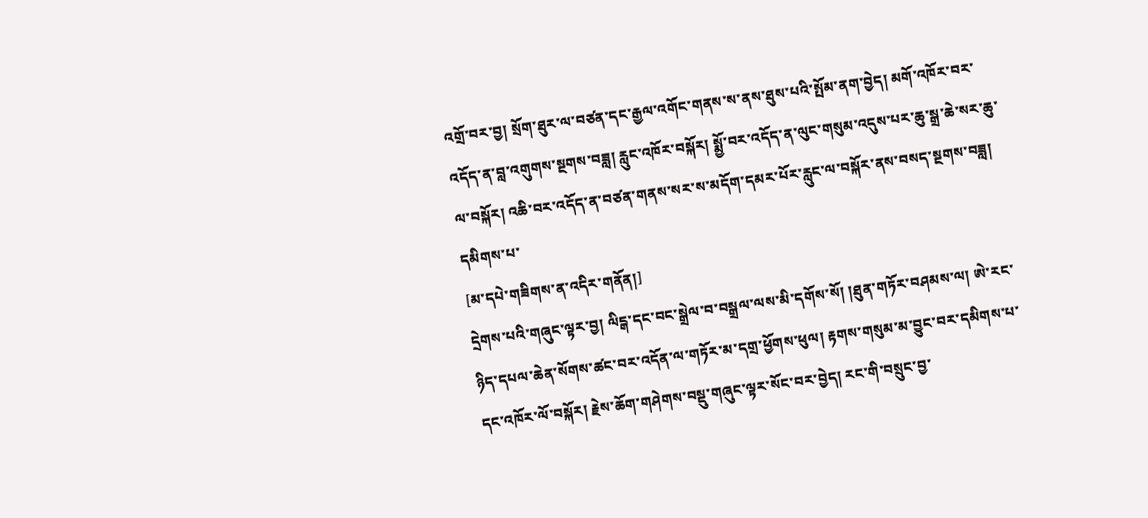འགྲོ་བར་བྱ། སྲོག་ཐུར་ལ་བཙན་དང་རྒྱལ་འགོང་གནས་ས་ནས་ཐུས་པའི་སྤོམ་ནག་བྱེད། མགོ་འཁོར་བར་འདོད་ན་བླ་འགུགས་སྔགས་བཟླ། རླུང་འཁོར་བསྐོར། སྨྱོ་བར་འདོད་ན་ལུང་གསུམ་འདུས་པར་ཆུ་སྒྲ་ཆེ་སར་ཆུ་ལ་བསྐོར། འཆི་བར་འདོད་ན་བཙན་གནས་སར་ས་མདོག་དམར་པོར་རླུང་ལ་བསྐོར་ནས་བསད་སྔགས་བཟླ། དམིགས་པ་
[མ་དཔེ་གཟིགས་ན་འདིར་གནོན།]
དྲེགས་པའི་གཞུང་ལྟར་བྱ། ལིངྒ་དང་བང་སྒྲེལ་བ་བསྒྲལ་ལས་མི་དགོས་སོ། །ཐུན་གཏོར་བཤམས་ལ། ཨེ་རང་ཉིད་དཔལ་ཆེན་སོགས་ཚང་བར་འདོན་ལ་གཏོར་མ་དགྲ་ཕྱོགས་ཕུལ། རྟགས་གསུམ་མ་བྱུང་བར་དམིགས་པ་དང་འཁོར་ལོ་བསྐོར། རྗེས་ཆོག་གཤེགས་བསྡུ་གཞུང་ལྟར་སོང་བར་བྱེད། རང་གི་བསྲུང་བྱ་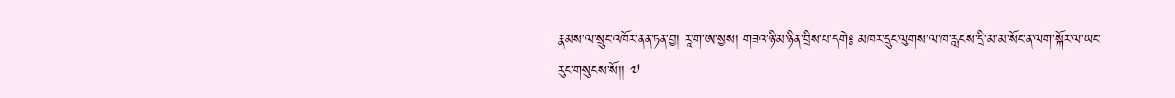རྣམས་ལ་སྲུང་འཁོར་ནན་ཏན་བྱ། རཱ་ག་ཨ་སྱས། གཟའ་ཉི་མ་ཉིན་བྲིས་པ་དགེ༔ མཁར་དྲུང་ལུགས་ལ་ཁ་རླངས་དྲི་མ་མ་སོང་ན་ལག་སྐོར་ལ་ཡང་རུང་གསུངས་སོ།། ༧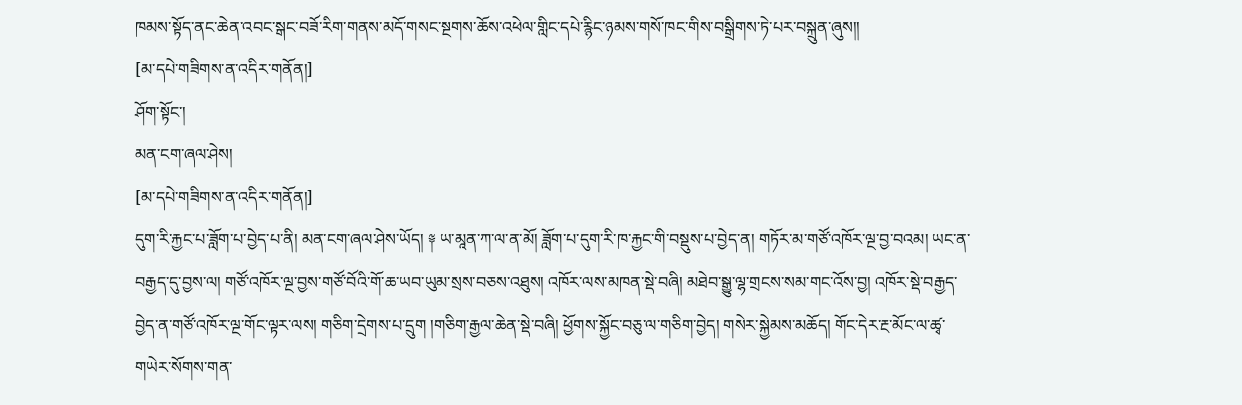ཁམས་སྟོད་ནང་ཆེན་འབང་སྒང་བཟོ་རིག་གནས་མདོ་གསང་སྔགས་ཆོས་འཕེལ་གླིང་དཔེ་རྙིང་ཉམས་གསོ་ཁང་གིས་བསྒྲིགས་ཏེ་པར་བསྐྲུན་ཞུས།།
[མ་དཔེ་གཟིགས་ན་འདིར་གནོན།]
ཤོག་སྟོང་།
མན་ངག་ཞལ་ཤེས།
[མ་དཔེ་གཟིགས་ན་འདིར་གནོན།]
དུག་རི་རྐྱང་པ་ཟློག་པ་བྱེད་པ་ནི། མན་ངག་ཞལ་ཤེས་ཡོད། ༈ ཡ་མཱན་ཀ་ལ་ན་མོ། ཟློག་པ་དུག་རི་ཁ་རྐྱང་གི་བསྡུས་པ་བྱེད་ན། གཏོར་མ་གཙོ་འཁོར་ལྔ་བྱ་བའམ། ཡང་ན་བརྒྱད་དུ་བྱས་ལ། གཙོ་འཁོར་ལྔ་བྱས་གཙོ་བོའི་གོ་ཆ་ཡབ་ཡུམ་སྲས་བཅས་འཐུས། འཁོར་ལས་མཁན་སྡེ་བཞི། མཐེབ་སྒྱུ་ལྷ་གྲངས་སམ་གང་འོས་བྱ། འཁོར་སྡེ་བརྒྱད་བྱེད་ན་གཙོ་འཁོར་ལྔ་གོང་ལྟར་ལས། གཅིག་དྲེགས་པ་དྲུག །གཅིག་རྒྱལ་ཆེན་སྡེ་བཞི། ཕྱོགས་སྐྱོང་བཅུ་ལ་གཅིག་བྱེད། གསེར་སྐྱེམས་མཆོད། གོང་དེར་རྔ་མོང་ལ་ཚྭ་གཡེར་སོགས་གན་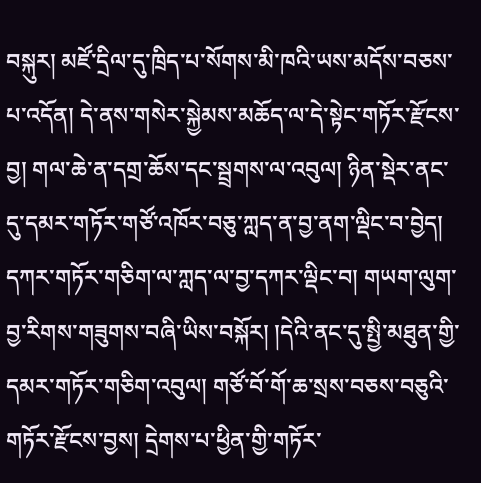བསྐུར། མཛོ་དྲིལ་དུ་ཁྲིད་པ་སོགས་མི་ཁའི་ཡས་མདོས་བཅས་པ་འདོན། དེ་ནས་གསེར་སྐྱེམས་མཆོད་ལ་དེ་སྟེང་གཏོར་རྫོངས་བྱ། གལ་ཆེ་ན་དགྲ་ཆོས་དང་སྦྲགས་ལ་འབུལ། ཉིན་སྡེར་ནང་དུ་དམར་གཏོར་གཙོ་འཁོར་བཅུ་ཀླད་ན་བྱ་ནག་ལྡིང་བ་བྱེད། དཀར་གཏོར་གཅིག་ལ་ཀླད་ལ་བྱ་དཀར་ལྡིང་བ། གཡག་ལུག་བྱ་རིགས་གཟུགས་བཞི་ཡིས་བསྐོར། །དེའི་ནང་དུ་སྤྱི་མཐུན་གྱི་དམར་གཏོར་གཅིག་འབུལ། གཙོ་བོ་གོ་ཆ་སྲས་བཅས་བཅུའི་གཏོར་རྫོངས་བྱས། དྲེགས་པ་ཕྱིན་གྱི་གཏོར་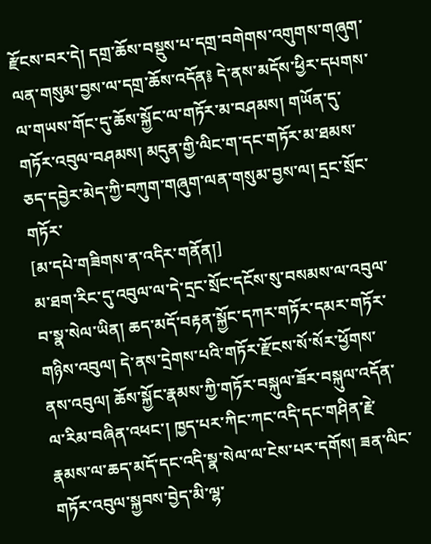རྫོངས་བར་དེ། དགྲ་ཆོས་བསྡུས་པ་དགྲ་བགེགས་འགུགས་གཞུག་ལན་གསུམ་བྱས་ལ་དགྲ་ཆོས་འདོན༔ དེ་ནས་མདོས་ཕྱིར་དཔགས་ལ་གཡས་གོང་དུ་ཆོས་སྐྱོང་ལ་གཏོར་མ་བཤམས། གཡོན་དུ་གཏོར་འབུལ་བཤམས། མདུན་གྱི་ལིང་ག་དང་གཏོར་མ་ཐམས་ཅད་དབྱེར་མེད་ཀྱི་བཀུག་གཞུག་ལན་གསུམ་བྱས་ལ། དྲང་སྲོང་གཏོར་
[མ་དཔེ་གཟིགས་ན་འདིར་གནོན།]
མ་ཐག་རིང་དུ་འབུལ་ལ་དེ་དྲང་སྲོང་དངོས་སུ་བསམས་ལ་འབུལ་བ་སྣ་སེལ་ཡིན། ཆད་མདོ་བརྟན་སྐྱོང་དཀར་གཏོར་དམར་གཏོར་གཉིས་འབུལ། དེ་ནས་དྲེགས་པའི་གཏོར་རྫོངས་སོ་སོར་ཕྱོགས་ནས་འབུལ། ཆོས་སྐྱོང་རྣམས་ཀྱི་གཏོར་བསྐུལ་ཟོར་བསྐུལ་འདོན་ལ་རིམ་བཞིན་འཕང་། ཁྱད་པར་ཀིང་ཀང་འདི་དང་གཤིན་རྗེ་རྣམས་ལ་ཆད་མདོ་དང་འདི་སྣ་སེལ་ལ་ངེས་པར་དགོས། ཟན་ལིང་གཏོར་འབུལ་སྐྱབས་བྱེད་མི་ལྷ་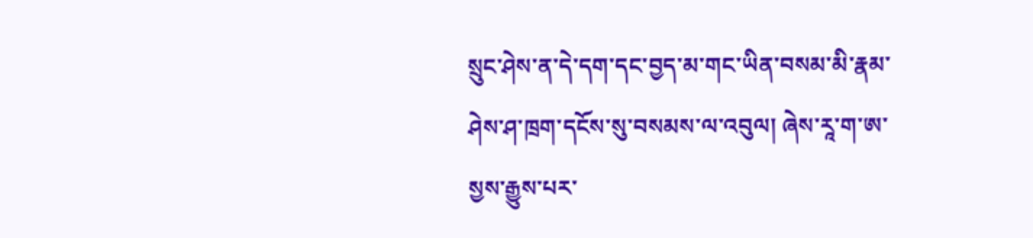སྲུང་ཤེས་ན་དེ་དག་དང་བྱད་མ་གང་ཡིན་བསམ་མི་རྣམ་ཤེས་ཤ་ཁྲག་དངོས་སུ་བསམས་ལ་འབུལ། ཞེས་རཱ་ག་ཨ་སྱས་རྒྱུས་པར་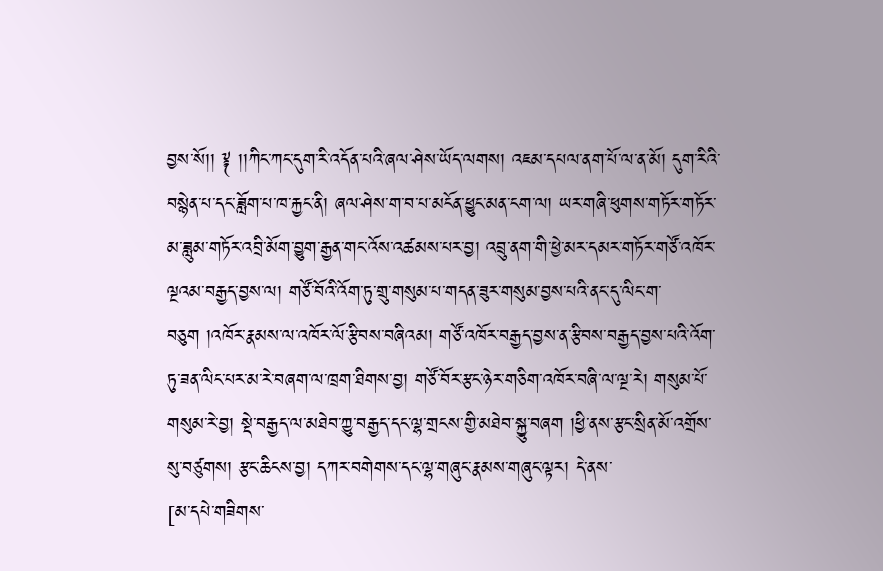བྱས་སོ།། ༈ །།ཀིང་ཀང་དུག་རི་འདོན་པའི་ཞལ་ཤེས་ཡོད་ལགས། འཇམ་དཔལ་ནག་པོ་ལ་ན་མོ། དུག་རིའི་བསྙེན་པ་དང་ཟློག་པ་ཁ་རྐྱང་ནི། ཞལ་ཤེས་ག་བ་པ་མངོན་ཕྱུང་མན་ངག་ལ། ཡར་གཞི་ཕུགས་གཏོར་གཏོར་མ་ཟླུམ་གཏོར་འབྲི་མོག་བྱུག་རྒྱན་གང་འོས་འཚམས་པར་བྱ། འབྲུ་ནག་གི་ཕྱེ་མར་དམར་གཏོར་གཙོ་འཁོར་ལྔའམ་བརྒྱད་བྱས་ལ། གཙོ་བོའི་འོག་ཏུ་གྲུ་གསུམ་པ་གདན་ཟུར་གསུམ་བྱས་པའི་ནང་དུ་ལིང་ག་བཅུག །འཁོར་རྣམས་ལ་འཁོར་ལོ་རྩིབས་བཞིའམ། གཙོ་འཁོར་བརྒྱད་བྱས་ན་རྩིབས་བརྒྱད་བྱས་པའི་འོག་ཏུ་ཟན་ལིང་པར་མ་རེ་བཞག་ལ་ཁྲག་ཐིགས་བྱ། གཙོ་བོར་རྩང་ཉེར་གཅིག་འཁོར་བཞི་ལ་ལྔ་རེ། གསུམ་པོ་གསུམ་རེ་བྱ། སྡེ་བརྒྱད་ལ་མཐེབ་ཀྱུ་བརྒྱད་དང་ལྷ་གྲངས་གྱི་མཐེབ་སྐྱུ་བཞག །ཕྱི་ནས་རྩང་སྲིན་མོ་འགྲོས་སུ་བཙུགས། རྩང་ཆིངས་བྱ། དཀར་བགེགས་དང་ལྷ་གཞུང་རྣམས་གཞུང་ལྟར། དེ་ནས་
[མ་དཔེ་གཟིགས་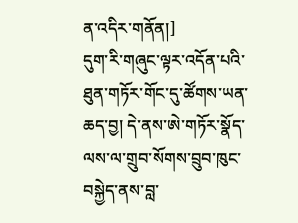ན་འདིར་གནོན།]
དུག་རི་གཞུང་ལྟར་འདོན་པའི་ཐུན་གཏོར་གོང་དུ་ཚོགས་ཡན་ཆད་བྱ། དེ་ནས་ཨེ་གཏོར་སྣོད་ལས་ལ་གྲུབ་སོགས་བྲུབ་ཁུང་བསྐྱེད་ནས་བླ་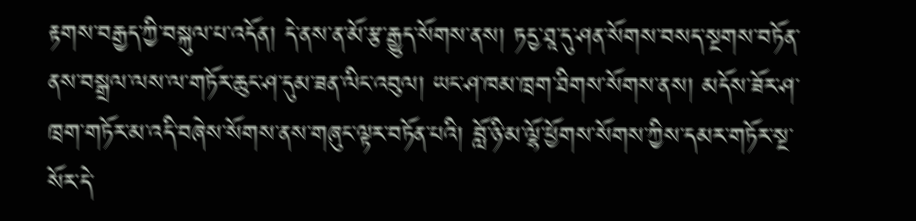རྟགས་བརྒྱད་ཀྱི་བསྐུལ་པ་འདོན། དེ་ནས་ན་མོ་རྩ་རྒྱུད་སོགས་ནས། ཏདྱ་ཐཱ་དུ་ཤན་སོགས་བསད་སྔགས་བཏོན་ནས་བསྒྲལ་ལས་ལ་གཏོར་ཆུང་ཤ་དུམ་ཟན་ལིང་འབུལ། ཡང་ཤ་ཁམ་ཁྲག་ཐིགས་སོགས་ནས། མདོས་ཟོར་ཤ་ཁྲག་གཏོར་མ་འདི་བཞེས་སོགས་ནས་གཞུང་ལྟར་བཏོན་པའི། བློ་ཉི་མ་ལྷོ་ཕྱོགས་སོགས་ཀྱིས་དམར་གཏོར་སྔ་སོར་དེ་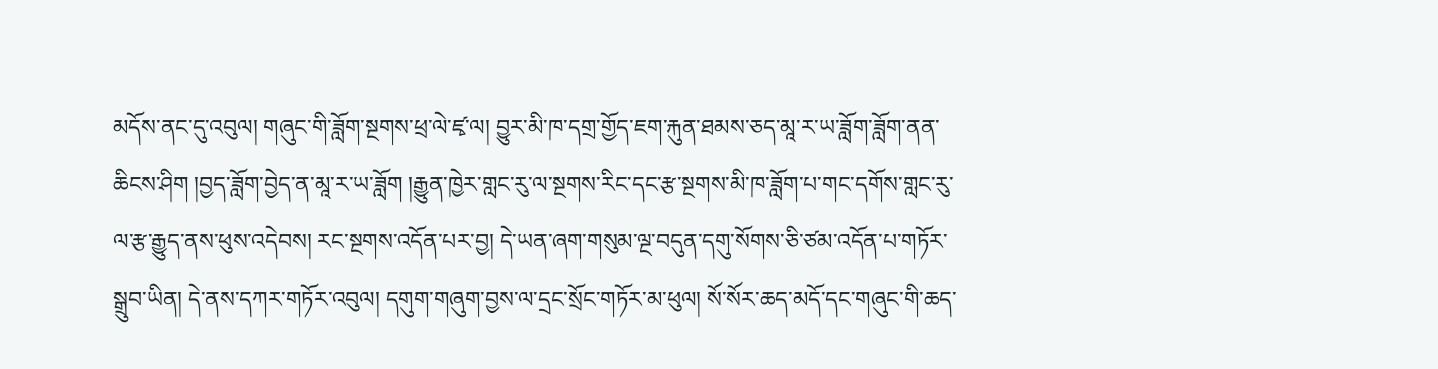མདོས་ནང་དུ་འབུལ། གཞུང་གི་ཟློག་སྔགས་ཕྲ་ལེ་ཛྭ་ལ། བྱུར་མི་ཁ་དགྲ་གྱོད་ཇག་རྐུན་ཐམས་ཅད་མཱ་ར་ཡ་ཟློག་ཟློག་ནན་ཆིངས་ཤིག །བྱད་ཟློག་བྱེད་ན་མཱ་ར་ཡ་ཟློག །རྒྱུན་ཁྱེར་གླང་རུ་ལ་སྔགས་རིང་དང་རྩ་སྔགས་མི་ཁ་ཟློག་པ་གང་དགོས་གླང་རུ་ལ་རྩ་རྒྱུད་ནས་ཕུས་འདེབས། རང་སྔགས་འདོན་པར་བྱ། དེ་ཡན་ཞག་གསུམ་ལྔ་བདུན་དགུ་སོགས་ཅི་ཙམ་འདོན་པ་གཏོར་སྒྲུབ་ཡིན། དེ་ནས་དཀར་གཏོར་འབུལ། དགུག་གཞུག་བྱས་ལ་དྲང་སྲོང་གཏོར་མ་ཕུལ། སོ་སོར་ཆད་མདོ་དང་གཞུང་གི་ཆད་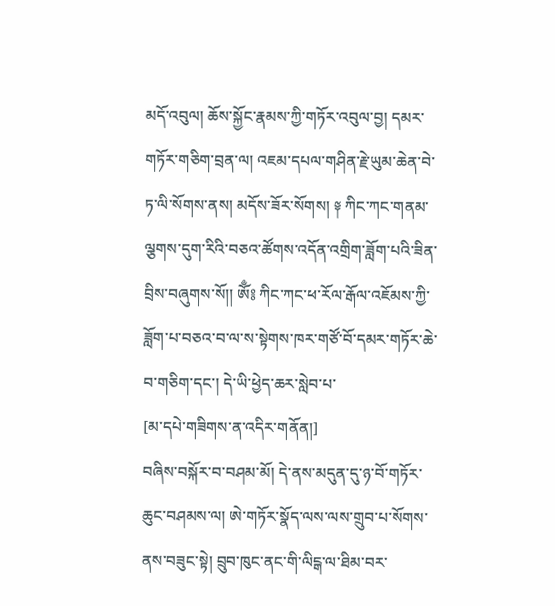མདོ་འབུལ། ཆོས་སྐྱོང་རྣམས་ཀྱི་གཏོར་འབུལ་བྱ། དམར་གཏོར་གཅིག་བྲན་ལ། འཇམ་དཔལ་གཤིན་རྗེ་ཡུམ་ཆེན་བེ་ཏ་ལི་སོགས་ནས། མདོས་ཟོར་སོགས། ༈ ཀིང་ཀང་གནམ་ལྕགས་དུག་རིའི་བཅའ་ཚོགས་འདོན་འགྲིག་ཟློག་པའི་ཟིན་བྲིས་བཞུགས་སོ།། ཨོྃ༔ ཀིང་ཀང་ཕ་རོལ་རྒོལ་འཇོམས་ཀྱི་ཟློག་པ་བཅའ་བ་ལ་ས་སྟེགས་ཁར་གཙོ་བོ་དམར་གཏོར་ཆེ་བ་གཅིག་དང་། དེ་ཡི་ཕྱེད་ཆར་སླེབ་པ་
[མ་དཔེ་གཟིགས་ན་འདིར་གནོན།]
བཞིས་བསྐོར་བ་བཤམ་མོ། དེ་ནས་མདུན་དུ་ཉ་བོ་གཏོར་ཆུང་བཤམས་ལ། ཨེ་གཏོར་སྣོད་ལས་ལས་གྲུབ་པ་སོགས་ནས་བཟུང་སྟེ། བྲུབ་ཁུང་ནང་གི་ལིངྒ་ལ་ཐིམ་བར་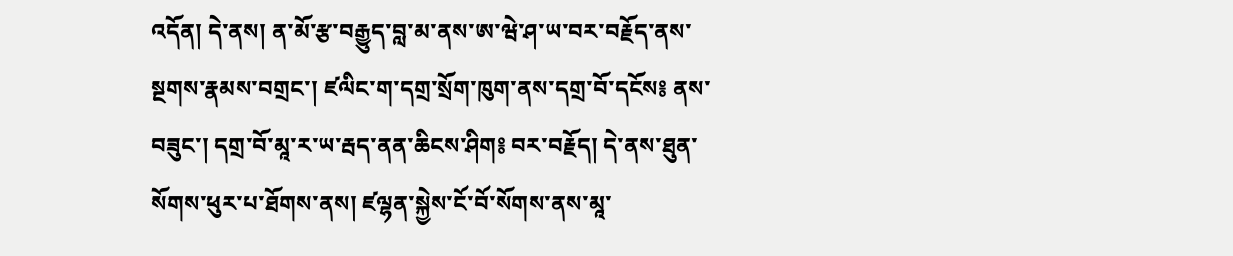འདོན། དེ་ནས། ན་མོ་རྩ་བརྒྱུད་བླ་མ་ནས་ཨ་ཝེ་ཤ་ཡ་བར་བརྗོད་ནས་སྔགས་རྣམས་བགྲང་། ཛལིང་ག་དགྲ་སྲོག་ཁུག་ནས་དགྲ་བོ་དངོས༔ ནས་བཟུང་། དགྲ་བོ་མཱ་ར་ཡ་རྦད་ནན་ཆིངས་ཤིག༔ བར་བརྗོད། དེ་ནས་ཐུན་སོགས་ཕུར་པ་ཐོགས་ནས། ཛལྷན་སྐྱེས་ངོ་བོ་སོགས་ནས་མཱ་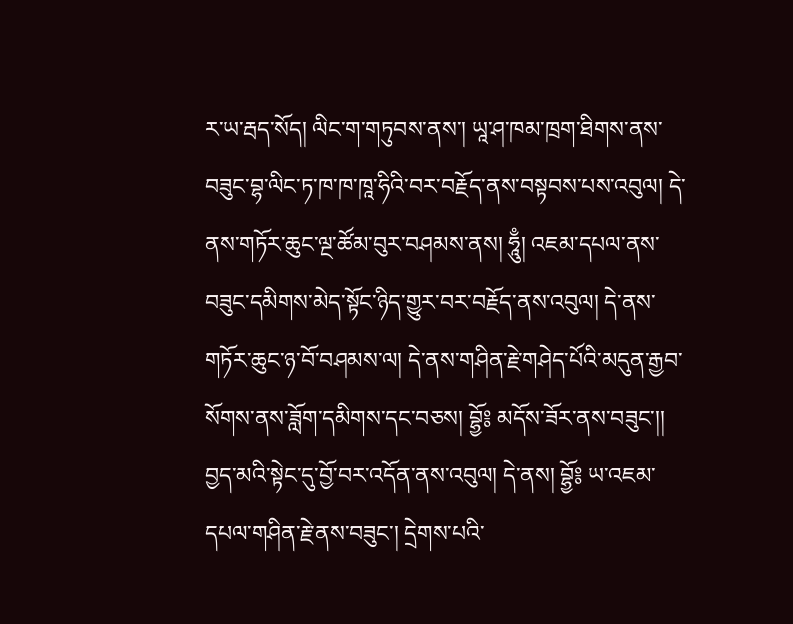ར་ཡ་རྦད་སོད། ལིང་ག་གཏུབས་ནས་། ཡཱ་ཤ་ཁམ་ཁྲག་ཐིགས་ནས་བཟུང་བྷ་ལིང་ཏ་ཁ་ཁ་ཁཱ་ཧིའི་བར་བརྗོད་ནས་བསྟབས་པས་འབུལ། དེ་ནས་གཏོར་ཆུང་ལྔ་ཚོམ་བུར་བཤམས་ནས། ཧཱུྃ། འཇམ་དཔལ་ནས་བཟུང་དམིགས་མེད་སྟོང་ཉིད་གྱུར་བར་བརྗོད་ནས་འབུལ། དེ་ནས་གཏོར་ཆུང་ཉ་བོ་བཤམས་ལ། དེ་ནས་གཤིན་རྗེ་གཤེད་པོའི་མདུན་རྒྱབ་སོགས་ནས་ཟློག་དམིགས་དང་བཅས། བྷྱོ༔ མདོས་ཟོར་ནས་བཟུང་།། བྱད་མའི་སྟེང་དུ་བྱོ་བར་འདོན་ནས་འབུལ། དེ་ནས། བྷྱོ༔ ཡ་འཇམ་དཔལ་གཤིན་རྗེ་ནས་བཟུང་། དྲེགས་པའི་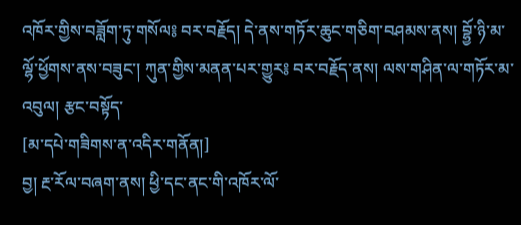འཁོར་གྱིས་བཟློག་ཏུ་གསོལ༔ བར་བརྗོད། དེ་ནས་གཏོར་ཆུང་གཅིག་བཤམས་ནས། བྷྱོ་ཉི་མ་ལྷོ་ཕྱོགས་ནས་བཟུང་། ཀུན་གྱིས་མནན་པར་གྱུར༔ བར་བརྗོད་ནས། ལས་གཤིན་ལ་གཏོར་མ་འབུལ། རྩང་བསྟོད་
[མ་དཔེ་གཟིགས་ན་འདིར་གནོན།]
བྱ། རྔ་རོལ་བཞག་ནས། ཕྱི་དང་ནང་གི་འཁོར་ལོ་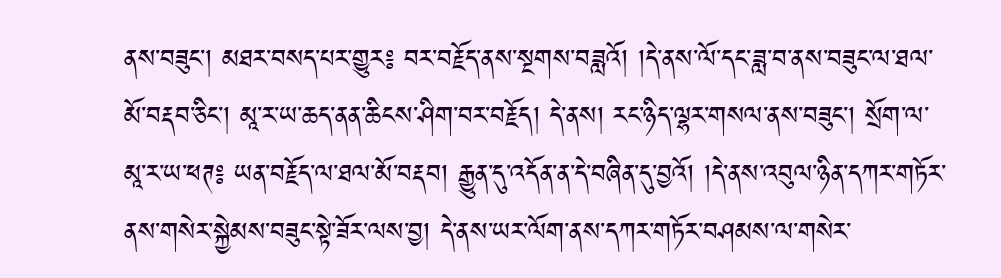ནས་བཟུང་། མཐར་བསད་པར་གྱུར༔ བར་བརྗོད་ནས་སྔགས་བཟླའོ། །དེ་ནས་ལོ་དང་ཟླ་བ་ནས་བཟུང་ལ་ཐལ་མོ་བརྡབ་ཅིང་། མཱ་ར་ཡ་ཆད་ནན་ཆིངས་ཤིག་བར་བརྗོད། དེ་ནས། རང་ཉིད་ལྷར་གསལ་ནས་བཟུང་། སྲོག་ལ་མཱ་ར་ཡ་ཕཊ༔ ཡན་བརྗོད་ལ་ཐལ་མོ་བརྡབ། རྒྱུན་དུ་འདོན་ན་དེ་བཞིན་དུ་བྱའོ། །དེ་ནས་འབུལ་ཉིན་དཀར་གཏོར་ནས་གསེར་སྐྱེམས་བཟུང་སྟེ་ཟོར་ལས་བྱ། དེ་ནས་ཡར་ལོག་ནས་དཀར་གཏོར་བཤམས་ལ་གསེར་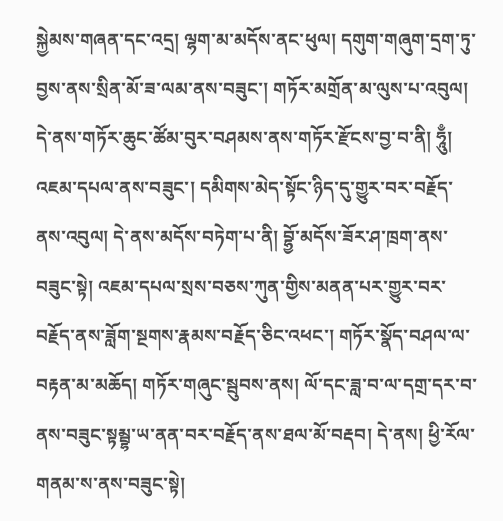སྐྱེམས་གཞན་དང་འདྲ། ལྷག་མ་མདོས་ནང་ཕུལ། དགུག་གཞུག་དྲག་ཏུ་བྱས་ནས་སྲིན་མོ་ཟ་ལམ་ནས་བཟུང་། གཏོར་མགྲོན་མ་ལུས་པ་འབུལ། དེ་ནས་གཏོར་ཆུང་ཚོམ་བུར་བཤམས་ནས་གཏོར་རྫོངས་བྱ་བ་ནི། ཧཱུྃ། འཇམ་དཔལ་ནས་བཟུང་། དམིགས་མེད་སྟོང་ཉིད་དུ་གྱུར་བར་བརྗོད་ནས་འབུལ། དེ་ནས་མདོས་བཏེག་པ་ནི། བྷྱོ་མདོས་ཟོར་ཤ་ཁྲག་ནས་བཟུང་སྟེ། འཇམ་དཔལ་སྲས་བཅས་ཀུན་གྱིས་མནན་པར་གྱུར་བར་བརྗོད་ནས་ཟློག་སྔགས་རྣམས་བརྗོད་ཅིང་འཕང་། གཏོར་སྣོད་བཤལ་ལ་བརྟན་མ་མཆོད། གཏོར་གཞུང་སྦུབས་ནས། ལོ་དང་ཟླ་བ་ལ་དགྲ་དར་བ་ནས་བཟུང་སྟམྦྷ་ཡ་ནན་བར་བརྗོད་ནས་ཐལ་མོ་བརྡབ། དེ་ནས། ཕྱི་རོལ་གནམ་ས་ནས་བཟུང་སྟེ།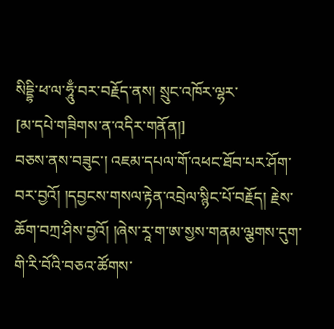སིདྡྷི་ཕ་ལ་ཧཱུྃ་བར་བརྗོད་ནས། སྲུང་འཁོར་ལྷར་
[མ་དཔེ་གཟིགས་ན་འདིར་གནོན།]
བཅས་ནས་བཟུང་། འཇམ་དཔལ་གོ་འཕང་ཐོབ་པར་ཤོག་བར་བྱའོ། །དབྱངས་གསལ་རྟེན་འབྲེལ་སྙིང་པོ་བརྗོད། རྗེས་ཆོག་བཀྲ་ཤིས་བྱའོ། །ཞེས་རཱ་ག་ཨ་སྱས་གནམ་ལྕགས་དུག་གི་རི་བོའི་བཅའ་ཚོགས་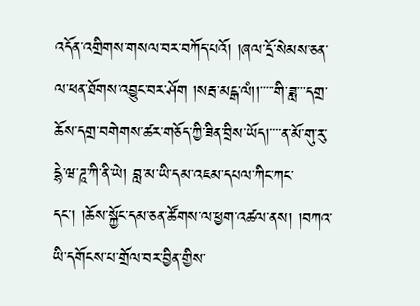འདོན་འགྲིགས་གསལ་བར་བཀོད་པའོ། །ཞལ་དྲོ་སེམས་ཅན་ལ་ཕན་ཐོགས་འབྱུང་བར་ཤོག །སརྦ་མངྒ་ལཾ།།་་་་་གི་ཟླ་་་དགྲ་ཆོས་དགྲ་བགེགས་ཚར་གཅོད་ཀྱི་ཟིན་བྲིས་ཡོད།་་་་ན་མོ་གུ་རུ་དྷེ་ཝ་ཌཱ་ཀི་ནི་ཡེ། བླ་མ་ཡི་དམ་འཇམ་དཔལ་ཀིང་ཀང་དང་། །ཆོས་སྐྱོང་དམ་ཅན་ཚོགས་ལ་ཕྱག་འཚལ་ནས། །བཀའ་ཡི་དགོངས་པ་གྲོལ་བར་བྱིན་གྱིས་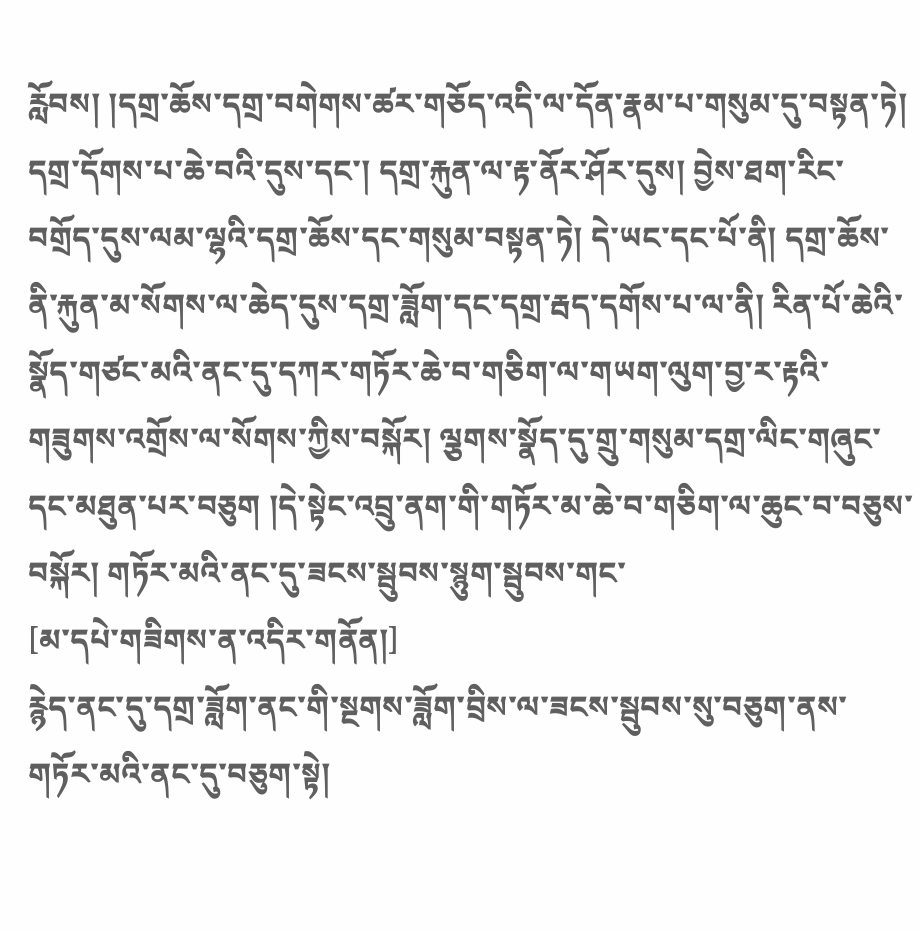རློབས། །དགྲ་ཆོས་དགྲ་བགེགས་ཚར་གཅོད་འདི་ལ་དོན་རྣམ་པ་གསུམ་དུ་བསྟན་ཏེ། དགྲ་དོགས་པ་ཆེ་བའི་དུས་དང་། དགྲ་རྐུན་ལ་རྟ་ནོར་ཤོར་དུས། བྱེས་ཐག་རིང་བགྲོད་དུས་ལམ་ལྷའི་དགྲ་ཆོས་དང་གསུམ་བསྟན་ཏེ། དེ་ཡང་དང་པོ་ནི། དགྲ་ཆོས་ནི་རྐུན་མ་སོགས་ལ་ཆེད་དུས་དགྲ་ཟློག་དང་དགྲ་རྦད་དགོས་པ་ལ་ནི། རིན་པོ་ཆེའི་སྣོད་གཙང་མའི་ནང་དུ་དཀར་གཏོར་ཆེ་བ་གཅིག་ལ་གཡག་ལུག་བྱ་ར་རྟའི་གཟུགས་འགྲོས་ལ་སོགས་ཀྱིས་བསྐོར། ལྕགས་སྣོད་དུ་གྲུ་གསུམ་དགྲ་ལིང་གཞུང་དང་མཐུན་པར་བཅུག །དེ་སྟེང་འབྲུ་ནག་གི་གཏོར་མ་ཆེ་བ་གཅིག་ལ་ཆུང་བ་བཅུས་བསྐོར། གཏོར་མའི་ནང་དུ་ཟངས་སྦུབས་སྙུག་སྦུབས་གང་
[མ་དཔེ་གཟིགས་ན་འདིར་གནོན།]
རྙེད་ནང་དུ་དགྲ་ཟློག་ནང་གི་སྔགས་ཟློག་བྲིས་ལ་ཟངས་སྦུབས་སུ་བཅུག་ནས་གཏོར་མའི་ནང་དུ་བཅུག་སྟེ།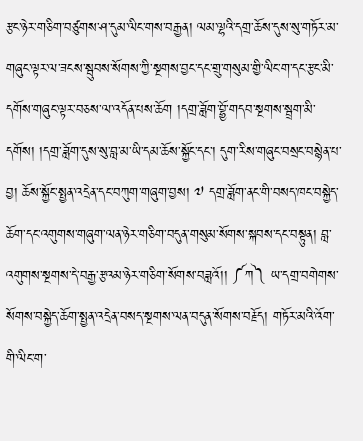རྩང་ཉེར་གཅིག་བཙུགས་ཤ་དུམ་ལིང་གས་བརྒྱན། ལམ་ལྷའི་དགྲ་ཆོས་དུས་སུ་གཏོར་མ་གཞུང་ལྟར་ལ་ཟངས་སྦུབས་སོགས་ཀྱི་སྔགས་བྱང་དང་གྲུ་གསུམ་གྱི་ལིང་ག་དང་རྩང་མི་དགོས་གཞུང་ལྟར་བཅས་ལ་འདོན་པས་ཆོག །དགྲ་ཟློག་བྷྱོ་གདབ་སྔགས་སྦྲག་མི་དགོས། །དགྲ་ཟློག་དུས་སུ་བླ་མ་ཡི་དམ་ཆོས་སྐྱོང་དང་། དུག་རིས་གཞུང་བསྲང་བསྙེན་པ་བྱ། ཆོས་སྐྱོང་སྤྱན་འདྲེན་དང་བཀུག་གཞུག་བྱས། ༧ དགྲ་ཟློག་ནང་གི་བསད་ཁང་བསྐྱེད་ཆོག་དང་འགུགས་གཞུག་ལན་ཉེར་གཅིག་བདུན་གསུམ་སོགས་སྐབས་དང་བསྟུན། བླ་འགུགས་སྔགས་དེ་བརྒྱ་རྩའམ་ཉེར་གཅིག་སོགས་བཟླའོ།། ༼ཀ༽ ཡ་དགྲ་བགེགས་སོགས་བསྐྱེད་ཆོག་སྤྱན་འདྲེན་བསད་སྔགས་ལན་བདུན་སོགས་བརྗོད། གཏོར་མའི་འོག་གི་ལིང་ག་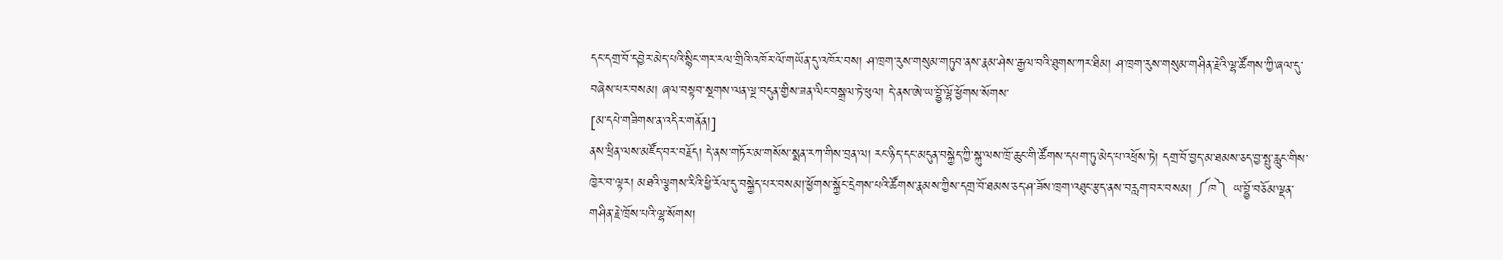དང་དགྲ་བོ་དབྱེར་མེད་པའི་སྙིང་གར་རལ་གྲིའི་འཁོར་ལོ་གཡོན་དུ་འཁོར་བས། ཤ་ཁྲག་རུས་གསུམ་གཏུབ་ནས་རྣམ་ཤེས་རྒྱལ་བའི་ཐུགས་ཀར་ཐིམ། ཤ་ཁྲག་རུས་གསུམ་གཤིན་རྗེའི་ལྷ་ཚོགས་ཀྱི་ཞལ་དུ་བཞེས་པར་བསམ། ཞལ་བསྟབ་སྔགས་ལན་ལྔ་བདུན་གྱིས་ཟན་ལིང་བསྒྲལ་ཏེ་ཕུལ། དེ་ནས་ཨེ་ཡ་བྷྱོ་ལྷོ་ཕྱོགས་སོགས་
[མ་དཔེ་གཟིགས་ན་འདིར་གནོན།]
ནས་ཕྲིན་ལས་མཛོད་བར་བརྗོད། དེ་ནས་གཏོར་མ་གསོས་སྨན་རཀ་གིས་བྲན་ལ། རང་ཉིད་དང་མདུན་བསྐྱེད་ཀྱི་སྐུ་ལས་ཁྲོ་ཆུང་གི་ཚོགས་དཔག་ཏུ་མེད་པ་འཕྲོས་ཏེ། དགྲ་བོ་བྱད་མ་ཐམས་ཅད་བྱ་སྤུ་རླུང་གིས་ཁྱེར་བ་ལྟར། མཐའི་ལྕགས་རིའི་ཕྱི་རོལ་དུ་བསྐྱེད་པར་བསམ།་ཕྱོགས་སྐྱོང་དྲེགས་པའི་ཚོགས་རྣམས་ཀྱིས་དགྲ་བོ་ཐམས་ཅད་ཤ་ཟོས་ཁྲག་འཐུང་རྩད་ནས་བརླག་བར་བསམ། ༼ཁ༽ ཡ་བྷྱོ་བཅོམ་ལྡན་གཤིན་རྗེ་ཁྲོས་པའི་ལྷ་སོགས།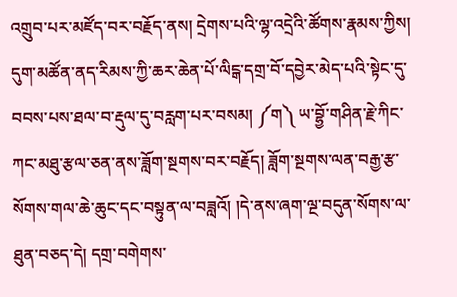འགྲུབ་པར་མཛོད་བར་བརྗོད་ནས། དྲེགས་པའི་ལྷ་འདྲེའི་ཚོགས་རྣམས་ཀྱིས། དུག་མཚོན་ནད་རིམས་ཀྱི་ཆར་ཆེན་པོ་ལིངྒ་དགྲ་བོ་དབྱེར་མེད་པའི་སྟེང་དུ་བབས་པས་ཐལ་བ་རྡུལ་དུ་བརླག་པར་བསམ། ༼ག༽ ཡ་བྷྱོ་གཤིན་རྗེ་ཀིང་ཀང་མཐུ་རྩལ་ཅན་ནས་ཟློག་སྔགས་བར་བརྗོད། ཟློག་སྔགས་ལན་བརྒྱ་རྩ་སོགས་གལ་ཆེ་ཆུང་དང་བསྟུན་ལ་བཟླའོ། །དེ་ནས་ཞག་ལྔ་བདུན་སོགས་ལ་ཐུན་བཅད་དེ། དགྲ་བགེགས་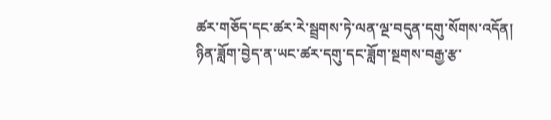ཚར་གཅོད་དང་ཚར་རེ་སྦྲགས་ཏེ་ལན་ལྔ་བདུན་དགུ་སོགས་འདོན། ཉིན་ཟློག་བྱེད་ན་ཡང་ཚར་དགུ་དང་ཟློག་སྔགས་བརྒྱ་རྩ་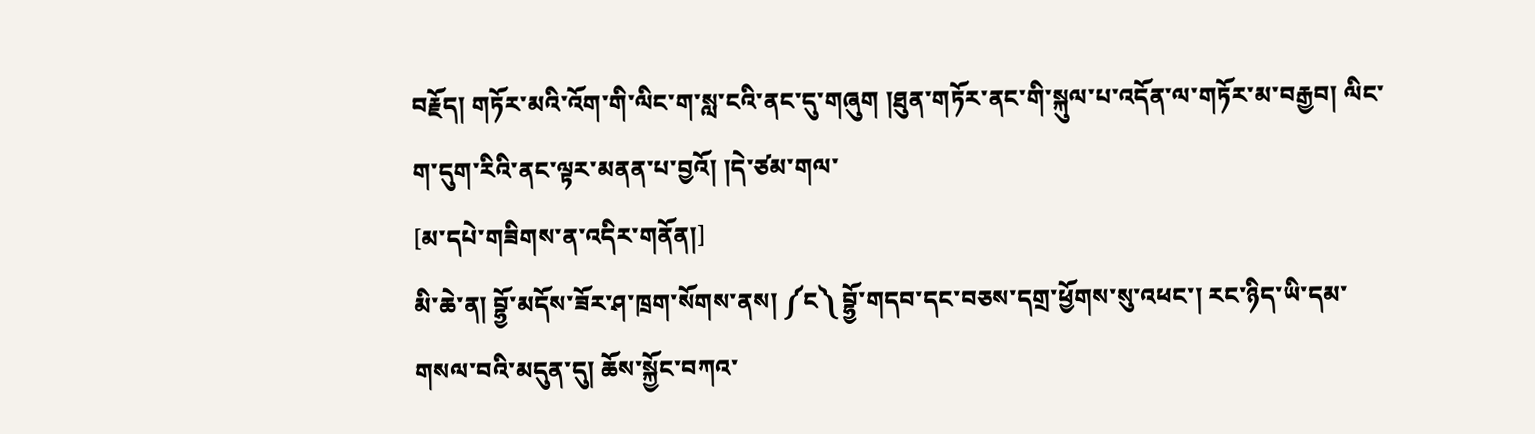བརྗོད། གཏོར་མའི་འོག་གི་ལིང་ག་སླ་ངའི་ནང་དུ་གཞུག །ཐུན་གཏོར་ནང་གི་སྐུལ་པ་འདོན་ལ་གཏོར་མ་བརྒྱབ། ལིང་ག་དུག་རིའི་ནང་ལྟར་མནན་པ་བྱའོ། །དེ་ཙམ་གལ་
[མ་དཔེ་གཟིགས་ན་འདིར་གནོན།]
མི་ཆེ་ན། བྷྱོ་མདོས་ཟོར་ཤ་ཁྲག་སོགས་ནས། ༼ང༽ བྷྱོ་གདབ་དང་བཅས་དགྲ་ཕྱོགས་སུ་འཕང་། རང་ཉིད་ཡི་དམ་གསལ་བའི་མདུན་དུ། ཆོས་སྐྱོང་བཀའ་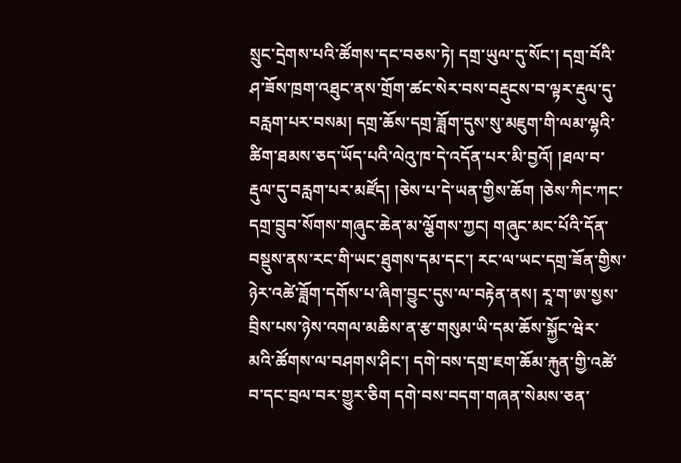སྲུང་དྲེགས་པའི་ཚོགས་དང་བཅས་ཏེ། དགྲ་ཡུལ་དུ་སོང་། དགྲ་བོའི་ཤ་ཟོས་ཁྲག་འཐུང་ནས་གྲོག་ཚང་སེར་བས་བརྡུངས་བ་ལྟར་རྡུལ་དུ་བརླག་པར་བསམ། དགྲ་ཆོས་དགྲ་ཟློག་དུས་སུ་མཇུག་གི་ལམ་ལྷའི་ཚིག་ཐམས་ཅད་ཡོད་པའི་ལེའུ་ཁ་དེ་འདོན་པར་མི་བྱའོ། །ཐལ་བ་རྡུལ་དུ་བརླག་པར་མཛོད། །ཅེས་པ་དེ་ཡན་གྱིས་ཆོག །ཅེས་ཀིང་ཀང་དགྲ་བྲུབ་སོགས་གཞུང་ཆེན་མ་ལྕོགས་ཀྱང། གཞུང་མང་པོའི་དོན་བསྡུས་ནས་རང་གི་ཡང་ཐུགས་དམ་དང་། རང་ལ་ཡང་དགྲ་ཟོན་གྱིས་ཉེར་འཚེ་ཟློག་དགོས་པ་ཞིག་བྱུང་དུས་ལ་བརྟེན་ནས། རཱ་ག་ཨ་སྱས་བྲིས་པས་ཉེས་འགལ་མཆིས་ན་རྩ་གསུམ་ཡི་དམ་ཆོས་སྐྱོང་ཝེར་མའི་ཚོགས་ལ་བཤགས་ཤིང་། དགེ་བས་དགྲ་ཇག་ཆོམ་རྐུན་གྱི་འཚེ་བ་དང་བྲལ་བར་གྱུར་ཅིག དགེ་བས་བདག་གཞན་སེམས་ཅན་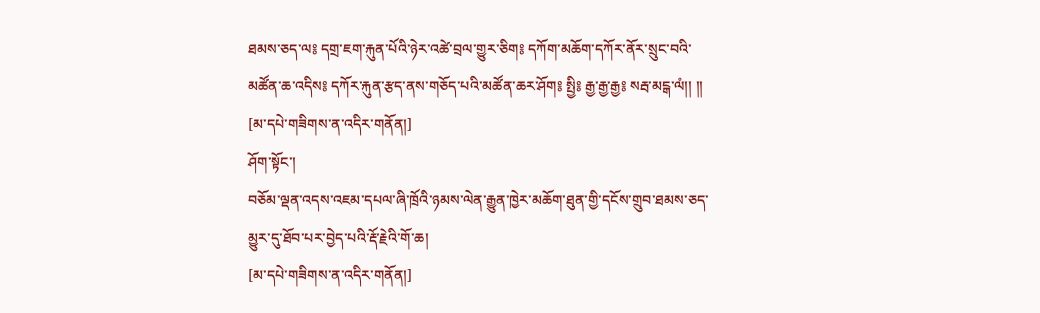ཐམས་ཅད་ལ༔ དགྲ་ཇག་རྐུན་པོའི་ཉེར་འཚེ་བྲལ་གྱུར་ཅིག༔ དཀོག་མཆོག་དཀོར་ནོར་སྲུང་བའི་མཚོན་ཆ་འདིས༔ དཀོར་རྐུན་རྩད་ནས་གཅོད་པའི་མཚོན་ཆར་ཤོག༔ སྤྱི༔ རྒྱ་རྒྱ་རྒྱ༔ སརྦ་མངྒ་ལཾ།། །།
[མ་དཔེ་གཟིགས་ན་འདིར་གནོན།]
ཤོག་སྟོང་།
བཅོམ་ལྡན་འདས་འཇམ་དཔལ་ཞི་ཁྲོའི་ཉམས་ལེན་རྒྱུན་ཁྱེར་མཆོག་ཐུན་གྱི་དངོས་གྲུབ་ཐམས་ཅད་མྱུར་དུ་ཐོབ་པར་བྱེད་པའི་རྡོ་རྗེའི་གོ་ཆ།
[མ་དཔེ་གཟིགས་ན་འདིར་གནོན།]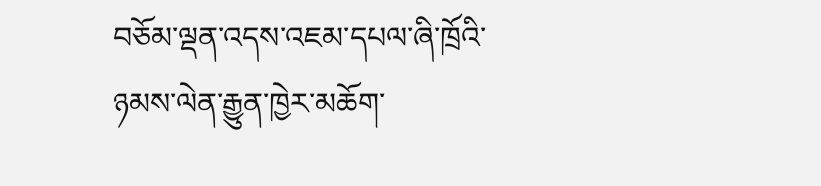བཅོམ་ལྡན་འདས་འཇམ་དཔལ་ཞི་ཁྲོའི་ཉམས་ལེན་རྒྱུན་ཁྱེར་མཆོག་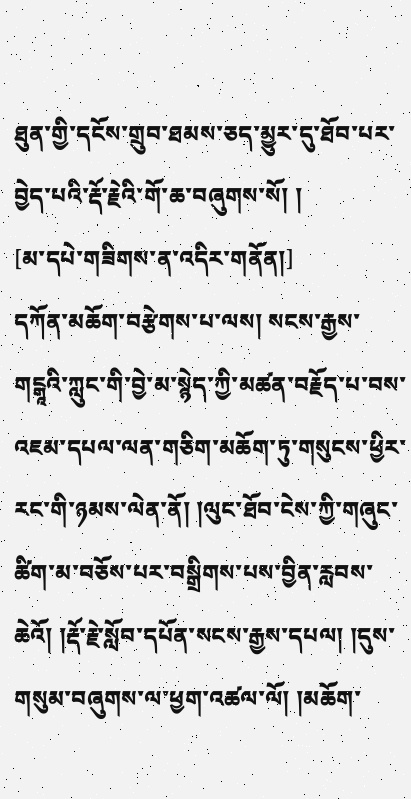ཐུན་གྱི་དངོས་གྲུབ་ཐམས་ཅད་མྱུར་དུ་ཐོབ་པར་བྱེད་པའི་རྡོ་རྗེའི་གོ་ཆ་བཞུགས་སོ། །
[མ་དཔེ་གཟིགས་ན་འདིར་གནོན།]
དཀོན་མཆོག་བརྩེགས་པ་ལས། སངས་རྒྱས་གངྒཱའི་ཀླུང་གི་བྱེ་མ་སྙེད་ཀྱི་མཚན་བརྗོད་པ་བས་འཇམ་དཔལ་ལན་གཅིག་མཆོག་ཏུ་གསུངས་ཕྱིར་རང་གི་ཉམས་ལེན་ནོ། །ལུང་ཐོབ་ངེས་ཀྱི་གཞུང་ཚིག་མ་བཅོས་པར་བསྒྲིགས་པས་བྱིན་རླབས་ཆེའོ། །རྡོ་རྗེ་སློབ་དཔོན་སངས་རྒྱས་དཔལ། །དུས་གསུམ་བཞུགས་ལ་ཕྱག་འཚལ་ལོ། །མཆོག་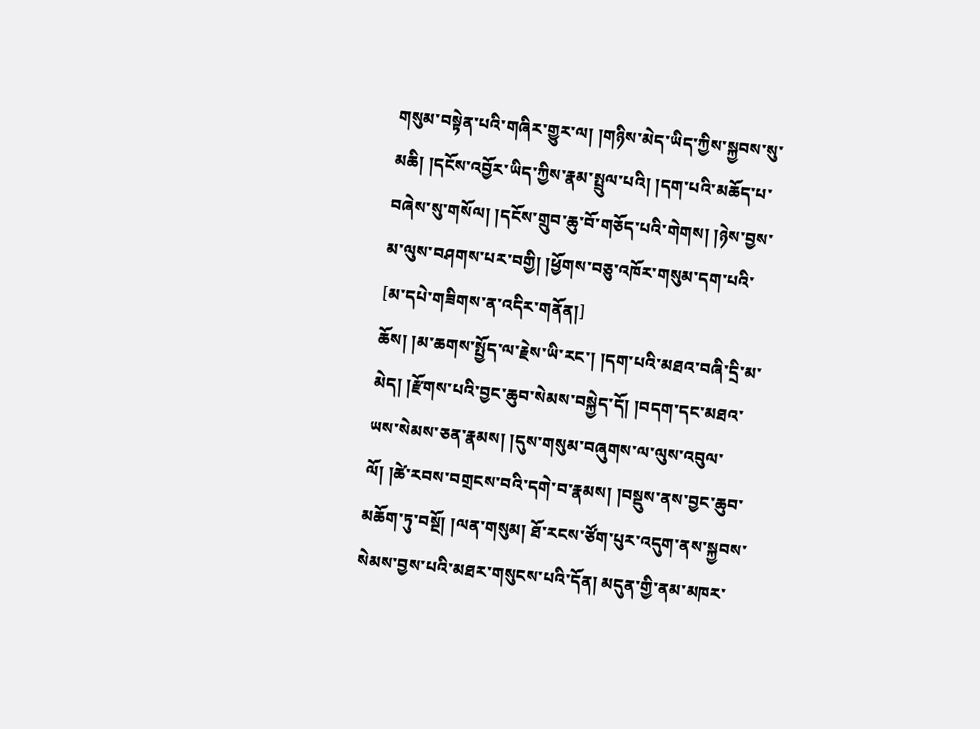གསུམ་བསྟེན་པའི་གཞིར་གྱུར་ལ། །གཉིས་མེད་ཡིད་ཀྱིས་སྐྱབས་སུ་མཆི། །དངོས་འབྱོར་ཡིད་ཀྱིས་རྣམ་སྤྲུལ་པའི། །དག་པའི་མཆོད་པ་བཞེས་སུ་གསོལ། །དངོས་གྲུབ་ཆུ་བོ་གཅོད་པའི་གེགས། །ཉེས་བྱས་མ་ལུས་བཤགས་པར་བགྱི། །ཕྱོགས་བཅུ་འཁོར་གསུམ་དག་པའི་
[མ་དཔེ་གཟིགས་ན་འདིར་གནོན།]
ཆོས། །མ་ཆགས་སྤྱོད་ལ་རྗེས་ཡི་རང་། །དག་པའི་མཐའ་བཞི་དྲི་མ་མེད། །རྫོགས་པའི་བྱང་ཆུབ་སེམས་བསྐྱེད་དོ། །བདག་དང་མཐའ་ཡས་སེམས་ཅན་རྣམས། །དུས་གསུམ་བཞུགས་ལ་ལུས་འབུལ་ལོ། །ཚེ་རབས་བགྲངས་བའི་དགེ་བ་རྣམས། །བསྡུས་ནས་བྱང་ཆུབ་མཆོག་ཏུ་བསྔོ། །ལན་གསུམ། ཐོ་རངས་ཙོག་པུར་འདུག་ནས་སྐྱབས་སེམས་བྱས་པའི་མཐར་གསུངས་པའི་དོན། མདུན་གྱི་ནམ་མཁར་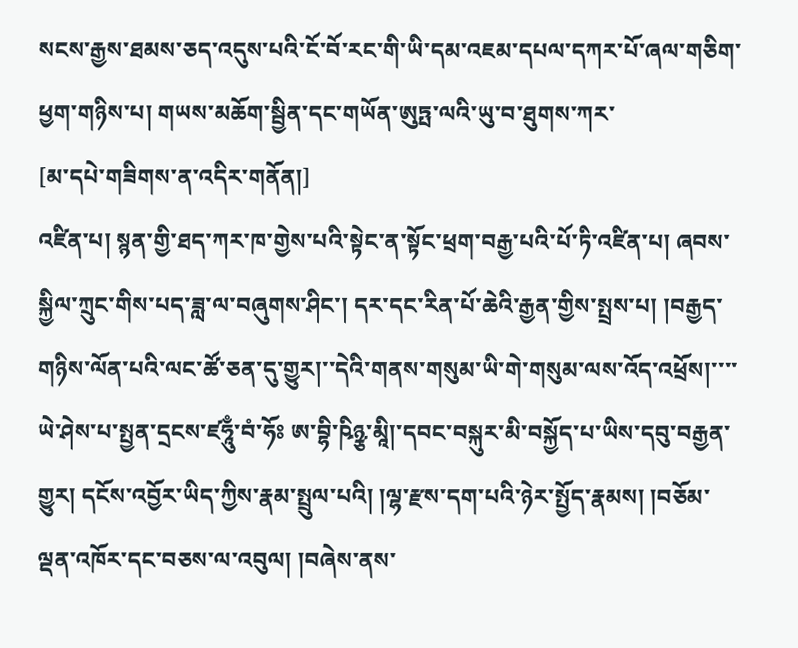སངས་རྒྱས་ཐམས་ཅད་འདུས་པའི་ངོ་བོ་རང་གི་ཡི་དམ་འཇམ་དཔལ་དཀར་པོ་ཞལ་གཅིག་ཕྱག་གཉིས་པ། གཡས་མཆོག་སྦྱིན་དང་གཡོན་ཨུཏྤ་ལའི་ཡུ་བ་ཐུགས་ཀར་
[མ་དཔེ་གཟིགས་ན་འདིར་གནོན།]
འཛིན་པ། སྙན་གྱི་ཐད་ཀར་ཁ་གྱེས་པའི་སྟེང་ན་སྟོང་ཕྲག་བརྒྱ་པའི་པོ་ཏི་འཛིན་པ། ཞབས་སྐྱིལ་ཀྲུང་གིས་པད་ཟླ་ལ་བཞུགས་ཤིང་། དར་དང་རིན་པོ་ཆེའི་རྒྱན་གྱིས་སྤྲས་པ། །བརྒྱད་གཉིས་ལོན་པའི་ལང་ཚོ་ཅན་དུ་གྱུར།་་དེའི་གནས་གསུམ་ཡི་གེ་གསུམ་ལས་འོད་འཕྲོས།་་་་ཡེ་ཤེས་པ་སྤྱན་དྲངས་ཛཧཱུྃ་བཾ་ཧོཿ ཨ་བྷི་ཥིཉྩ་མཱི།་དབང་བསྐུར་མི་བསྐྱོད་པ་ཡིས་དབུ་བརྒྱན་གྱུར། དངོས་འབྱོར་ཡིད་ཀྱིས་རྣམ་སྤྲུལ་པའི། །ལྷ་རྫས་དག་པའི་ཉེར་སྤྱོད་རྣམས། །བཅོམ་ལྡན་འཁོར་དང་བཅས་ལ་འབུལ། །བཞེས་ནས་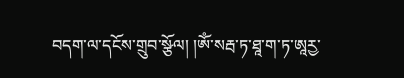བདག་ལ་དངོས་གྲུབ་སྩོལ། །ཨོཾ་སརྦ་ཏ་ཐཱ་ག་ཏ་ཨཱརྱ་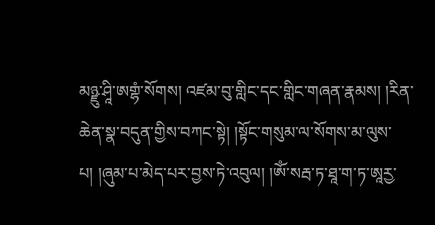མཉྫུ་ཤཱི་ཨགྷཾ་སོགས། འཛམ་བུ་གླིང་དང་གླིང་གཞན་རྣམས། །རིན་ཆེན་སྣ་བདུན་གྱིས་བཀང་སྟེ། །སྟོང་གསུམ་ལ་སོགས་མ་ལུས་པ། །ཞུམ་པ་མེད་པར་བྱས་ཏེ་འབུལ། །ཨོཾ་སརྦ་ཏ་ཐཱ་ག་ཏ་ཨཱརྱ་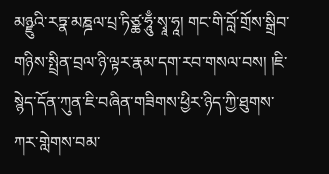མཉྫུའི་རཏྣ་མཎྜལ་པྲ་ཏིཙྪ་ཧཱུྃ་སྭཱ་ཧཱ། གང་གི་བློ་གྲོས་སྒྲིབ་གཉིས་སྤྲིན་བྲལ་ཉི་ལྟར་རྣམ་དག་རབ་གསལ་བས། །ཇི་སྙེད་དོན་ཀུན་ཇི་བཞིན་གཟིགས་ཕྱིར་ཉིད་ཀྱི་ཐུགས་ཀར་གླེགས་བམ་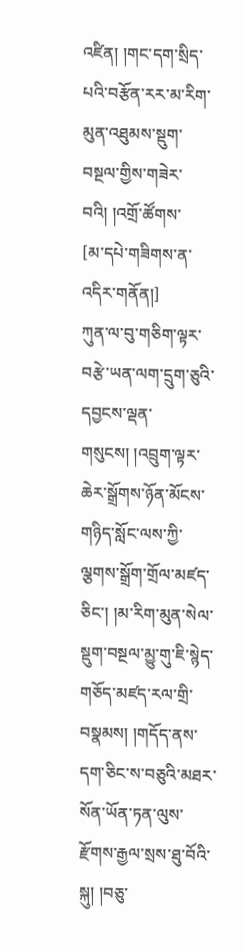འཛིན། །གང་དག་སྲིད་པའི་བརྩོན་རར་མ་རིག་མུན་འཐུམས་སྡུག་བསྔལ་གྱིས་གཟེར་བའི། །འགྲོ་ཚོགས་
[མ་དཔེ་གཟིགས་ན་འདིར་གནོན།]
ཀུན་ལ་བུ་གཅིག་ལྟར་བརྩེ་ཡན་ལག་དྲུག་ཅུའི་དབྱངས་ལྡན་གསུངས། །འབྲུག་ལྟར་ཆེར་སྒྲོགས་ཉོན་མོངས་གཉིད་སློང་ལས་ཀྱི་ལྕགས་སྒྲོག་གྲོལ་མཛད་ཅིང་། །མ་རིག་མུན་སེལ་སྡུག་བསྔལ་མྱུ་གུ་ཇི་སྙེད་གཅོད་མཛད་རལ་གྲི་བསྣམས། །གདོད་ནས་དག་ཅིང་ས་བཅུའི་མཐར་སོན་ཡོན་ཏན་ལུས་རྫོགས་རྒྱལ་སྲས་ཐུ་བོའི་སྐུ། །བཅུ་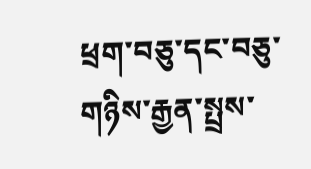ཕྲག་བཅུ་དང་བཅུ་གཉིས་རྒྱན་སྤྲས་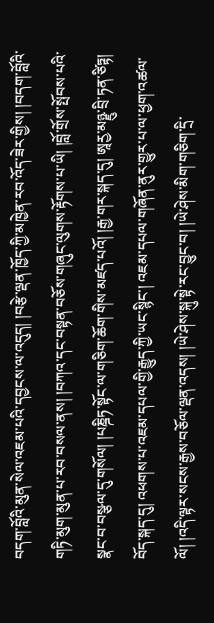བདག་བློའི་མུན་སེལ་འཇམ་པའི་དབྱངས་ལ་འདུད། །བརྩེ་ལྡན་ཁྱོད་ཀྱི་མཁྱེན་རབ་འོད་ཟེར་གྱིས། །བདག་བློའི་གཏི་མུག་མུན་པ་རབ་བསལ་ནས། །བཀའ་དང་བསྟན་བཅོས་གཞུང་ལུགས་རྟོགས་པ་ཡི། །བློ་གྲོས་སྤོབས་པའི་སྣང་བ་བསྩལ་དུ་གསོལ། །པཎྜིཏ་སྟོང་ལ་གཅིག་ཆོག་གིས་མཛད་པའོ། །རྒྱ་གར་སྐད་དུ། ཨཱརྱ་མཉྫུ་བྲི་ཏན་ཙིཏྟ། བོད་སྐད་དུ། འཕགས་པ་འཇམ་དཔལ་གྱི་རྒྱུད་ཀྱི་ཡང་སྙིང་། འཇམ་དཔལ་གཞོན་ནུར་གྱུར་པ་ལ་ཕྱག་འཚལ་ལོ། །འདི་ལྟར་སངས་རྒྱས་བཅོལ་ལྡན་འདས། །ཡེ་ཤེས་སྐུ་སྟེ་རང་བྱུང་བ། །ཡེ་ཤེས་མིག་གཅིག་དྲི་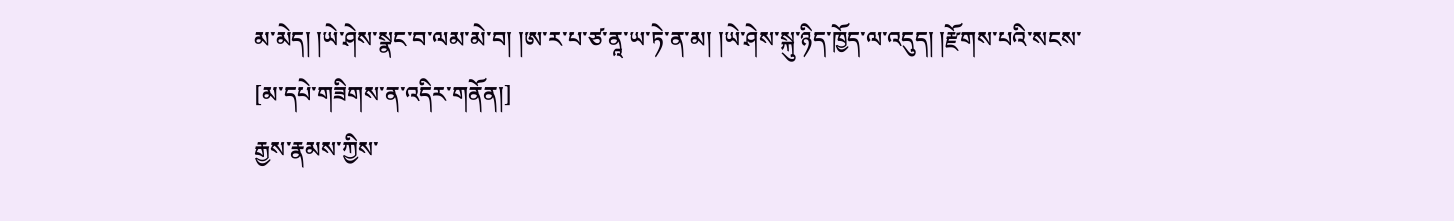མ་མེད། །ཡེ་ཤེས་སྣང་བ་ལམ་མེ་བ། །ཨ་ར་པ་ཙ་ནཱ་ཡ་ཏེ་ན་མ། །ཡེ་ཤེས་སྐུ་ཉིད་ཁྱོད་ལ་འདུད། །རྫོགས་པའི་སངས་
[མ་དཔེ་གཟིགས་ན་འདིར་གནོན།]
རྒྱས་རྣམས་ཀྱིས་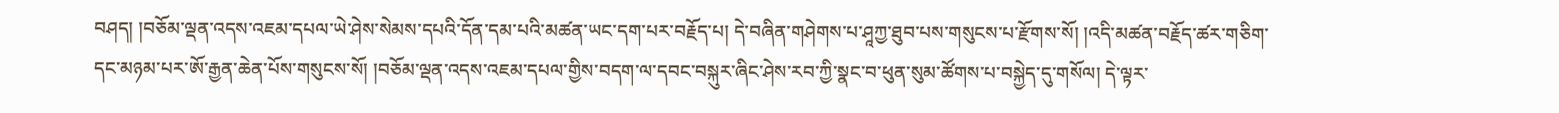བཤད། །བཅོམ་ལྡན་འདས་འཇམ་དཔལ་ཡེ་ཤེས་སེམས་དཔའི་དོན་དམ་པའི་མཚན་ཡང་དག་པར་བརྗོད་པ། དེ་བཞིན་གཤེགས་པ་ཤཱཀྱ་ཐུབ་པས་གསུངས་པ་རྫོགས་སོ། །འདི་མཚན་བརྗོད་ཚར་གཅིག་དང་མཉམ་པར་ཨོ་རྒྱན་ཆེན་པོས་གསུངས་སོ། །བཅོམ་ལྡན་འདས་འཇམ་དཔལ་གྱིས་བདག་ལ་དབང་བསྐུར་ཞིང་ཤེས་རབ་ཀྱི་སྣང་བ་ཕུན་སུམ་ཚོགས་པ་བསྐྱེད་དུ་གསོལ། དེ་ལྟར་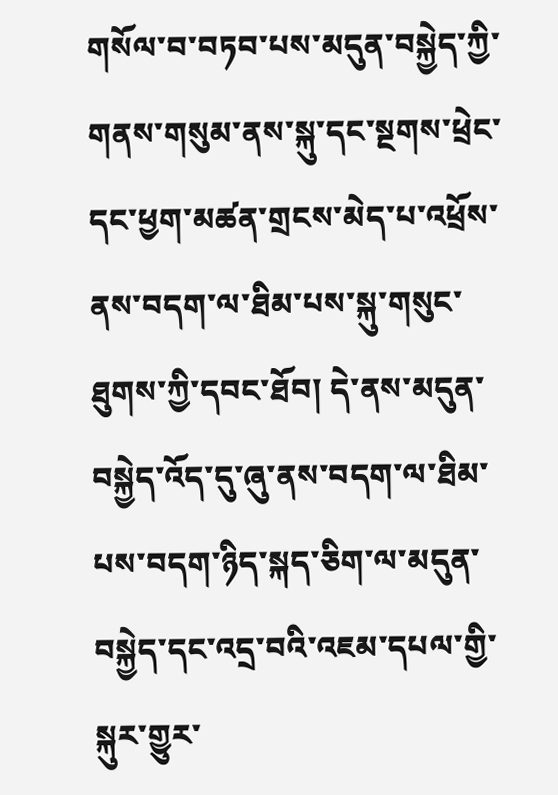གསོལ་བ་བཏབ་པས་མདུན་བསྐྱེད་ཀྱི་གནས་གསུམ་ནས་སྐུ་དང་སྔགས་ཕྲེང་དང་ཕྱག་མཚན་གྲངས་མེད་པ་འཕྲོས་ནས་བདག་ལ་ཐིམ་པས་སྐུ་གསུང་ཐུགས་ཀྱི་དབང་ཐོབ། དེ་ནས་མདུན་བསྐྱེད་འོད་དུ་ཞུ་ནས་བདག་ལ་ཐིམ་པས་བདག་ཉིད་སྐད་ཅིག་ལ་མདུན་བསྐྱེད་དང་འདྲ་བའི་འཇམ་དཔལ་གྱི་སྐུར་གྱུར་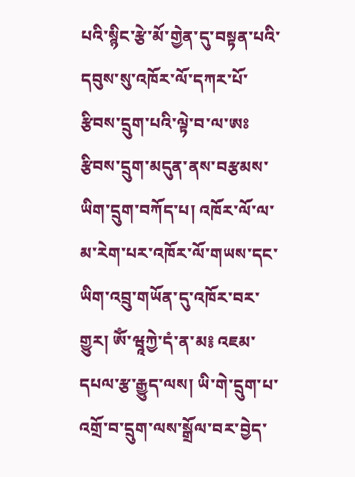པའི་སྙིང་རྩེ་མོ་གྱེན་དུ་བསྟན་པའི་དབུས་སུ་འཁོར་ལོ་དཀར་པོ་རྩིབས་དྲུག་པའི་ལྟེ་བ་ལ་ཨཿ རྩིབས་དྲུག་མདུན་ནས་བརྩམས་ཡིག་དྲུག་བཀོད་པ། འཁོར་ལོ་ལ་མ་རེག་པར་འཁོར་ལོ་གཡས་དང་ཡིག་འབྲུ་གཡོན་དུ་འཁོར་བར་གྱུར། ཨོཾ་ཝཱཀྱེ་དཾ་ན་མ༔ འཇམ་དཔལ་རྩ་རྒྱུད་ལས། ཡི་གེ་དྲུག་པ་འགྲོ་བ་དྲུག་ལས་སྒྲོལ་བར་བྱེད་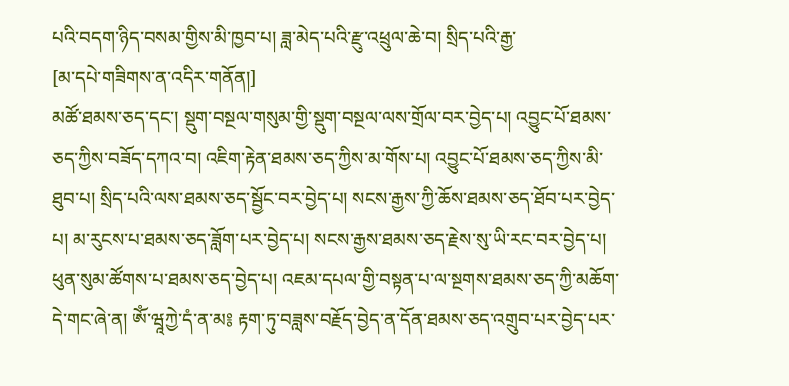པའི་བདག་ཉིད་བསམ་གྱིས་མི་ཁྱབ་པ། ཟླ་མེད་པའི་རྫུ་འཕྲུལ་ཆེ་བ། སྲིད་པའི་རྒྱ་
[མ་དཔེ་གཟིགས་ན་འདིར་གནོན།]
མཚོ་ཐམས་ཅད་དང་། སྡུག་བསྔལ་གསུམ་གྱི་སྡུག་བསྔལ་ལས་གྲོལ་བར་བྱེད་པ། འབྱུང་པོ་ཐམས་ཅད་ཀྱིས་བཟོད་དཀའ་བ། འཇིག་རྟེན་ཐམས་ཅད་ཀྱིས་མ་གོས་པ། འབྱུང་པོ་ཐམས་ཅད་ཀྱིས་མི་ཐུབ་པ། སྲིད་པའི་ལས་ཐམས་ཅད་སྦྱོང་བར་བྱེད་པ། སངས་རྒྱས་ཀྱི་ཆོས་ཐམས་ཅད་ཐོབ་པར་བྱེད་པ། མ་རུངས་པ་ཐམས་ཅད་ཟློག་པར་བྱེད་པ། སངས་རྒྱས་ཐམས་ཅད་རྗེས་སུ་ཡི་རང་བར་བྱེད་པ། ཕུན་སུམ་ཚོགས་པ་ཐམས་ཅད་བྱེད་པ། འཇམ་དཔལ་གྱི་བསྟན་པ་ལ་སྔགས་ཐམས་ཅད་ཀྱི་མཆོག་དེ་གང་ཞེ་ན། ཨོཾ་ཝཱཀྱེ་དཾ་ན་མ༔ རྟག་ཏུ་བཟླས་བརྗོད་བྱེད་ན་དོན་ཐམས་ཅད་འགྲུབ་པར་བྱེད་པར་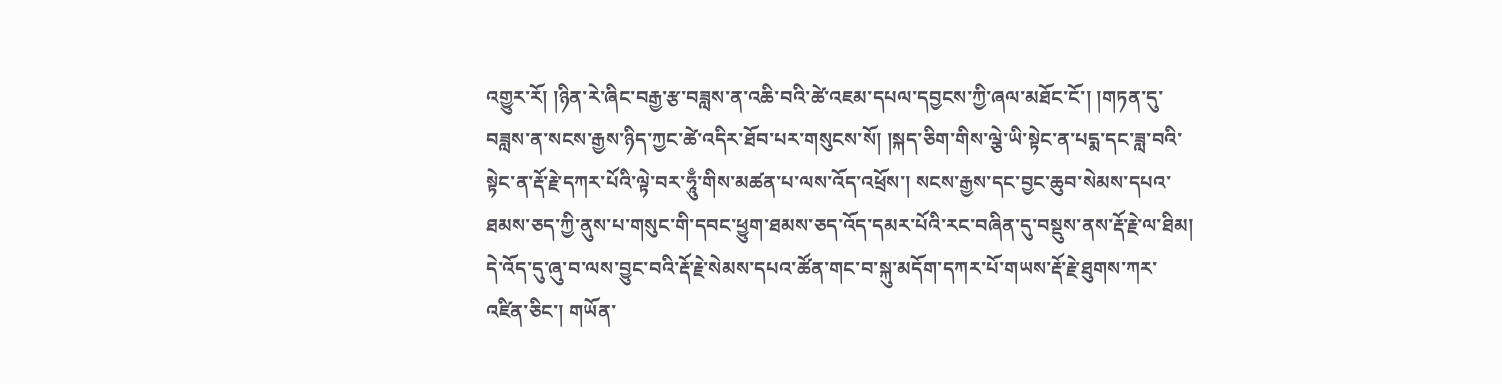འགྱུར་རོ། །ཉིན་རེ་ཞིང་བརྒྱ་རྩ་བཟླས་ན་འཆི་བའི་ཚེ་འཇམ་དཔལ་དབྱངས་ཀྱི་ཞལ་མཐོང་ངོ་། །གཏན་དུ་བཟླས་ན་སངས་རྒྱས་ཉིད་ཀྱང་ཚེ་འདིར་ཐོབ་པར་གསུངས་སོ། །སྐད་ཅིག་གིས་ལྕེ་ཡི་སྟེང་ན་པདྨ་དང་ཟླ་བའི་སྟེང་ན་རྡོ་རྗེ་དཀར་པོའི་ལྟེ་བར་ཧཱུྃ་གིས་མཚན་པ་ལས་འོད་འཕྲོས་། སངས་རྒྱས་དང་བྱང་ཆུབ་སེམས་དཔའ་ཐམས་ཅད་ཀྱི་ནུས་པ་གསུང་གི་དབང་ཕྱུག་ཐམས་ཅད་འོད་དམར་པོའི་རང་བཞིན་དུ་བསྡུས་ནས་རྡོ་རྗེ་ལ་ཐིམ། དེ་འོད་དུ་ཞུ་བ་ལས་བྱུང་བའི་རྡོ་རྗེ་སེམས་དཔའ་ཚོན་གང་བ་སྐུ་མདོག་དཀར་པོ་གཡས་རྡོ་རྗེ་ཐུགས་ཀར་འཛིན་ཅིང་། གཡོན་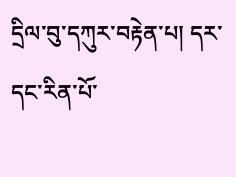དྲིལ་བུ་དཀུར་བརྟེན་པ། དར་དང་རིན་པོ་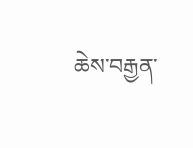ཆེས་བརྒྱན་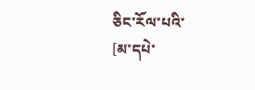ཅིང་རོལ་པའི་
[མ་དཔེ་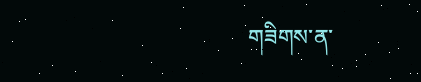གཟིགས་ན་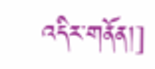འདིར་གནོན།]